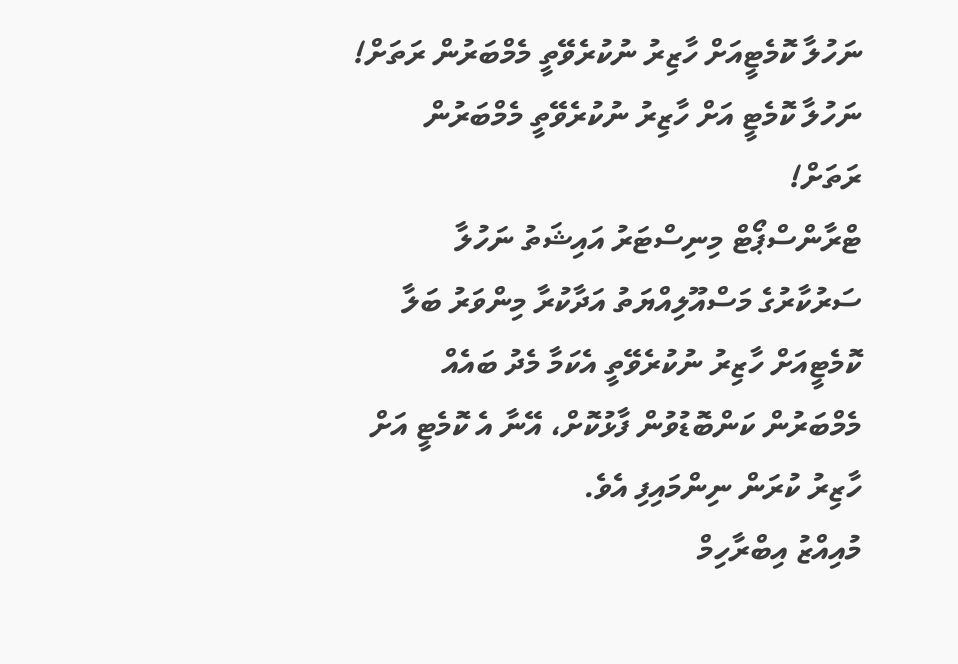ނަހުލާ ކޮމެޓީއަށް ހާޒިރު ނުކުރެވޭތީ މެމްބަރުން ރަތަށް!
ނަހުލާ ކޮމެޓީ އަށް ހާޒިރު ނުކުރެވޭތީ މެމްބަރުން ރަތަށް!
ޓްރާންސްޕޯޓް މިނިސްޓަރު އައިޝަތު ނަހުލާ ސަރުކާރުގެ މަސްއޫލިއްޔަތު އަދާކުރާ މިންވަރު ބަލާ ކޮމެޓީއަށް ހާޒިރު ނުކުރެވޭތީ އެކަމާ މެދު ބައެއް މެމްބަރުން ކަންބޮޑުވުން ފާޅުކޮށް، އޭނާ އެ ކޮމެޓީ އަށް ހާޒިރު ކުރަން ނިންމައިފި އެވެ.
މުއިއްޒު އިބްރާހިމް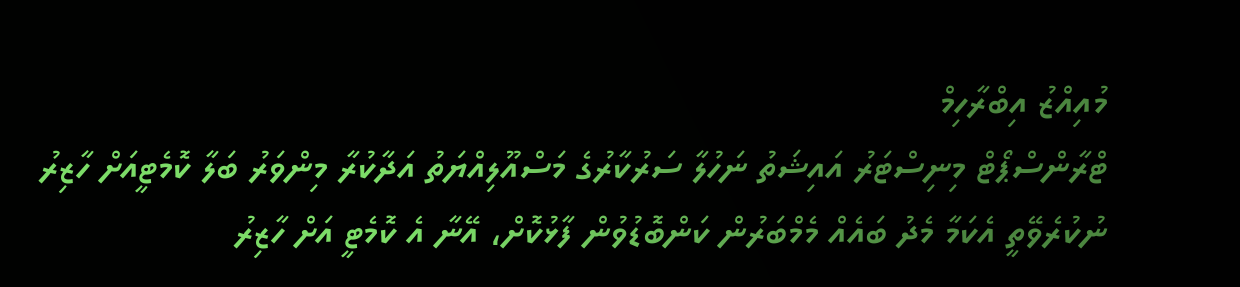މުއިއްޒު އިބްރާހިމް
ޓްރާންސްޕޯޓް މިނިސްޓަރު އައިޝަތު ނަހުލާ ސަރުކާރުގެ މަސްއޫލިއްޔަތު އަދާކުރާ މިންވަރު ބަލާ ކޮމެޓީއަށް ހާޒިރު ނުކުރެވޭތީ އެކަމާ މެދު ބައެއް މެމްބަރުން ކަންބޮޑުވުން ފާޅުކޮށް، އޭނާ އެ ކޮމެޓީ އަށް ހާޒިރު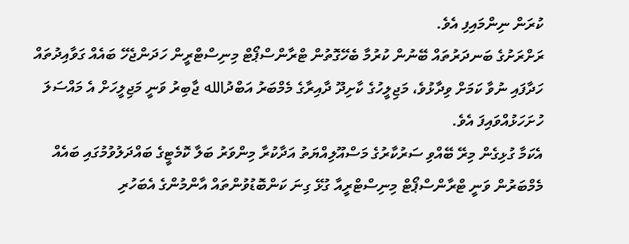ކުރަން ނިންމައިފި އެވެ.
ރަށްރަށުގެ ބަނދަރުތައް ބޭނުން ކުރުމާ ބެހޭގޮތުން ޓްރާންސްޕޯޓް މިނިސްޓްރީން ހަދަންޖެހޭ ބައެއް ގަވާއިދުތައް ހަދާފައި ނުވާ ކަމަށް ވިދާޅުވެ، މަޖިލީހުގެ ކާށިދޫ ދާއިރާގެ މެމްބަރު އަބްދުالله ޖާބިރު ވަނީ މަޖިލީހަށް އެ މައްސަލަ ހުށަހަޅުއްވައިފަ އެވެ.
އެކަމާ ގުޅިގެން މިރޭ ބޭއްވި ސަރުކާރުގެ މަސްއޫލިއްޔަތު އަދާކުރާ މިންވަރު ބަލާ ކޮމެޓީގެ ބައްދަލުވުމުގައި ބައެއް މެމްބަރުން ވަނީ ޓްރާންސްޕޯޓް މިނިސްޓްރީއާ ގުޅޭ ގިނަ ކަންބޮޑުވުންތައް އާންމުންގެ އެބަހުރި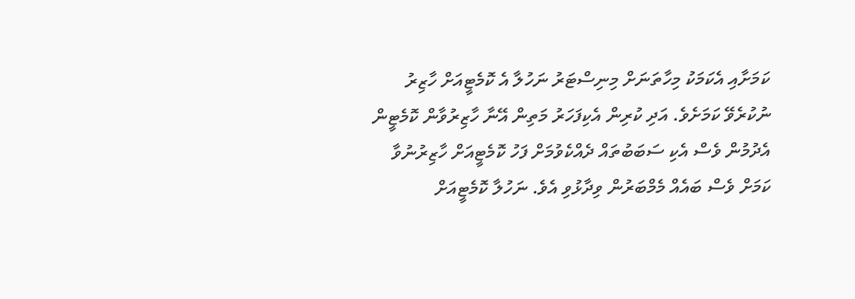ކަމަށާއި އެކަމަކު މިހާތަނަށް މިނިސްޓަރު ނަހުލާ އެ ކޮމެޓީއަށް ހާޒިރު ނުކުރެވޭ ކަމަށެވެ. އަދި ކުރިން އެކިފަހަރު މަތިން އޭނާ ހާޒިރުވާން ކޮމެޓީން އެދުމުން ވެސް އެކި ސަބަބުތައް ދެއްކެވުމަށް ފަހު ކޮމެޓީއަށް ހާޒިރުނުވާ ކަމަށް ވެސް ބައެއް މެމްބަރުން ވިދާޅުވި އެވެ. ނަހުލާ ކޮމެޓީއަށް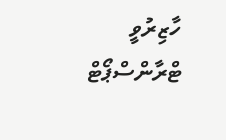ހާޒިރުވީ ޓްރާންސްޕޯޓް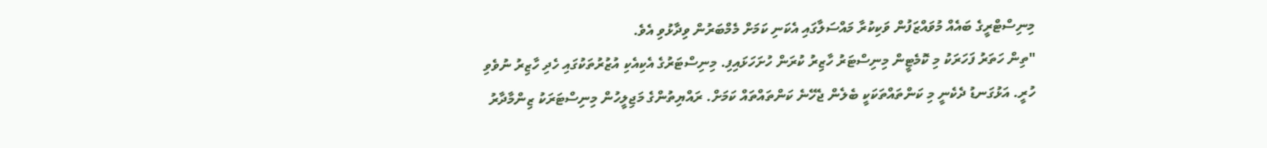މިނިސްޓްރީގެ ބައެއް މުވައްޒަފުން ވަކިކުރާ މައްސަލާގައި އެކަނި ކަމަށް މެމްބަރުން ވިދާޅުވި އެވެ.
"ތިން ހަތަރު ފަހަރަކު މި ކޮމެޓީން މިނިސްޓަރު ހާޒިރު ކުރަން ހުށަހަޅައިފި. މިނިސްޓަރުގެ އެކިއެކި އުޒުރުތަކުގައި ހެދި ހާޒިރު ނުވެވި ހުރީ. އަޅުގަނޑު ދެކެނީ މި ކަންތައްތަކަކީ ބެލެން ޖެހޭނެ ކަންތައްތައް ކަމަށް. ރައްޔިތުންގެ މަޖިލީހުން މިނިސްޓަރަކު ޒިންމާދާރު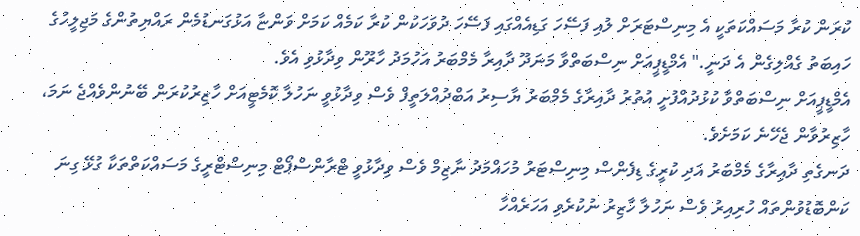ކުރަން ކުރާ މަސައްކަތަކީ އެ މިނިސްޓަރަށް ލުއި ފަސޭހަ ގަޑިއެއްގައި ފަސޭހަ ދުވަހަކުން ކުރާ ކަމެއް ކަމަށް ވަންޏާ އަޅުގަނޑުމެން ރައްޔިތުންގެ މަޖިލީހުގެ ހައިބަތު ގެއްލިގެން އެ ދަނީ." އެމްޑީޕީއަށް ނިސްބަތްވާ މަނަދޫ ދާއިރާ މެމްބަރު އަހުމަދު ހާރޫން ވިދާޅުވި އެވެ.
އެމްޑީޕީއަށް ނިސްބަތްވާ ކުޅުދުއްފުށީ އުތުރު ދާއިރާގެ މެމްބަރު ޔާސިރު އަބްދުއްލަތީފް ވެސް ވިދާޅުވީ ނަހުލާ ކޮމެޓީއަށް ހާޒިރުކުރަން ބޭނުންވެއްޖެ ނަމަ، ހާޒިރުވާން ޖެހޭނެ ކަމަށެވެ.
ދަނގެތި ދާއިރާގެ މެމްބަރު އަދި ކުރީގެ ޑިފެންސް މިނިސްޓަރު މުހައްމަދު ނާޒިމް ވެސް ވިދާޅުވީ ޓްރާންސްޕޯޓް މިނިސްޓްރީގެ މަސައްކަތްތަކާ ގުޅޭ ގިނަ ކަންބޮޑުވުންތައް ހުރިއިރު ވެސް ނަހުލާ ހާޒިރު ނުކުރެވި އަހަރެއްހާ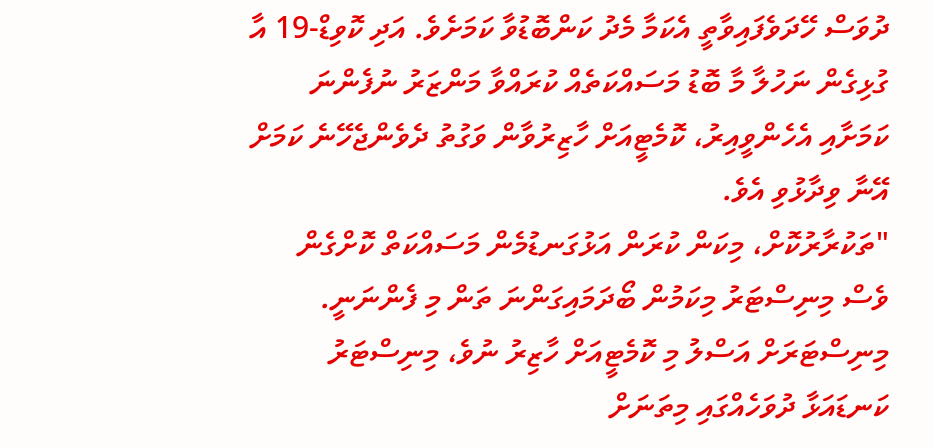ދުވަސް ހޭދަވެފައިވާތީ އެކަމާ މެދު ކަންބޮޑުވާ ކަމަށެވެ. އަދި ކޮވިޑް-19 އާ ގުޅިގެން ނަހުލާ މާ ބޮޑު މަސައްކަތެއް ކުރައްވާ މަންޒަރު ނުފެންނަ ކަމަށާއި އެހެންވީއިރު، ކޮމެޓީއަށް ހާޒިރުވާން ވަގުތު ދެވެންޖެހޭނެ ކަމަށް އޭނާ ވިދާޅުވި އެވެ.
"ތަކުރާރުކޮށް، މިކަން ކުރަން އަޅުގަނޑުމެން މަސައްކަތް ކޮށްގެން ވެސް މިނިސްޓަރު މިކަމުން ބޯދަމައިގަންނަ ތަން މި ފެންނަނީ. މިނިސްޓަރަށް އަސްލު މި ކޮމެޓީއަށް ހާޒިރު ނުވެ، މިނިސްޓަރު ކަނޑައަޅާ ދުވަހެއްގައި މިތަނަށް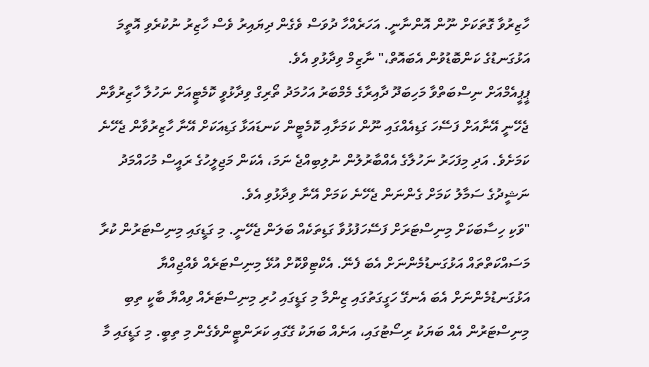ހާޒިރުވާ ގޮތަކަށް ނޫން އޮންނާނީ. އަހަރެއްހާ ދުވަސް ވެގެން ދިޔައިރު ވެސް ހާޒިރު ނުކުރެވި އޮތީމަ އަޅުގަނޑުގެ ކަންބޮޑުވުން އެބައޮތް،" ނާޒިމް ވިދާޅުވި އެވެ.
ޕީޕީއެމްއަށް ނިސްބަތްވާ މަހިބަދޫ ދާއިރާގެ މެމްބަރު އަހުމަދު ތޯރިގް ވިދާޅުވީ ކޮމެޓީއަށް ނަހުލާ ހާޒިރުވާން ޖެހޭނީ އޭނާއަށް ފަސޭހަ ގަޑިއެއްގައި ނޫން ކަމަށާއި ކޮމެޓީން ކަނޑައަޅާ ގަޑިއަކަށް އޭނާ ހާޒިރުވާން ޖެހޭނެ ކަމަށެވެ. އަދި މިފަހަރު ނަހުލާގެ އެއްބާރުލުން ނުލިބިއްޖެ ނަމަ، އެކަން މަޖިލީހުގެ ރައީސް މުހައްމަދު ނަޝީދުގެ ސަމާލު ކަމަށް ގެންނަން ޖެހޭނެ ކަމަށް އޭނާ ވިދާޅުވި އެވެ.
"ވަކި ހިސާބަކަށް މިނިސްޓަރަށް ފަސޭހަފުޅުވާ ގަޑިތަކެއް ބަލަން ޖެހޭނީ. މި ގަޑީގައި މިނިސްޓަރުން ކުރާ މަސައްކަތްތައް އަޅުގަނޑުމެންނަށް އެބަ ފެނޭ. އެކްޓިވްކޮށް އުޅޭ މިނިސްޓަރެއް ވެއްޖިއްޔާ އަޅުގަނޑުމެންނަށް އެބަ އެނގޭ ހަގީގަތުގައި ޒިންމާ މި ގަޑީގައި ހުރި މިނިސްޓަރެއް ވިއްޔާ ބާކީ ތިބި މިނިސްޓަރުން އެއް ބަޔަކު ރިސޯޓުގައި، އަނެއް ބަޔަކު ގޭގައި ކަރަންޓީންވެގެން މި ތިބީ. މި ގަޑީގައި މާ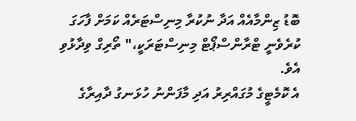ބޮޑު ޒިންމާއެއް އަދާ ނުކުރާ މިނިސްޓަރެއް ކަމަށް ފާހަގަ ކުރެވެނީ ޓްރާންސްޕޯޓް މިނިސްޓަރަކީ،" ތޯރިގް ވިދާޅުވި އެވެ.
އެ ކޮމެޓީގެ މުގައްރިރު އަދި މާފަންނު ހުޅަނގު ދާއިރާގެ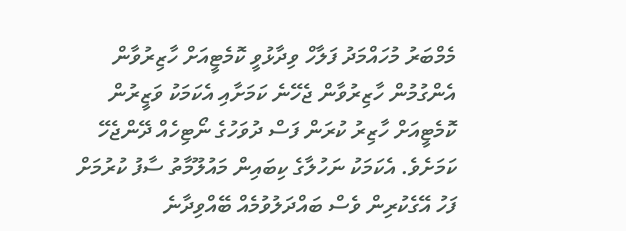މެމްބަރު މުހައްމަދު ފަލާހް ވިދާޅުވީ ކޮމެޓީއަށް ހާޒިރުވާން އެންގުމުން ހާޒިރުވާން ޖެހޭނެ ކަމަށާއި އެކަމަކު ވަޒީރުން ކޮމެޓީއަށް ހާޒިރު ކުރަން ފަސް ދުވަހުގެ ނޯޓިހެއް ދޭންޖެހޭ ކަމަށެވެ. އެކަމަކު ނަހުލާގެ ކިބައިން މައުލޫމާތު ސާފު ކުރުމަށް ފަހު އޭގެކުރިން ވެސް ބައްދަލުވުމެއް ބޭއްވިދާނެ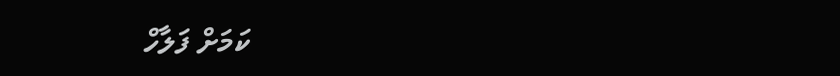ކަމަށް ފަލާހް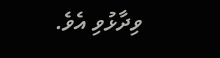ވިދާޅުވި އެވެ.